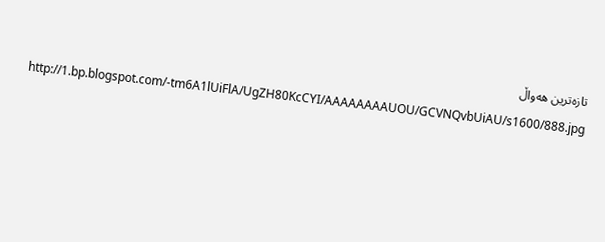تازەترین هەواڵ
http://1.bp.blogspot.com/-tm6A1lUiFlA/UgZH80KcCYI/AAAAAAAAUOU/GCVNQvbUiAU/s1600/888.jpg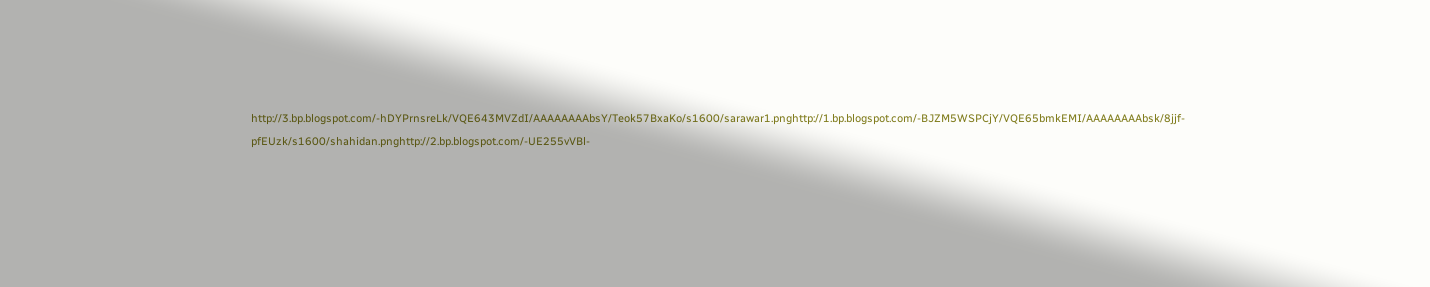http://3.bp.blogspot.com/-hDYPrnsreLk/VQE643MVZdI/AAAAAAAAbsY/Teok57BxaKo/s1600/sarawar1.pnghttp://1.bp.blogspot.com/-BJZM5WSPCjY/VQE65bmkEMI/AAAAAAAAbsk/8jjf-pfEUzk/s1600/shahidan.pnghttp://2.bp.blogspot.com/-UE255vVBl-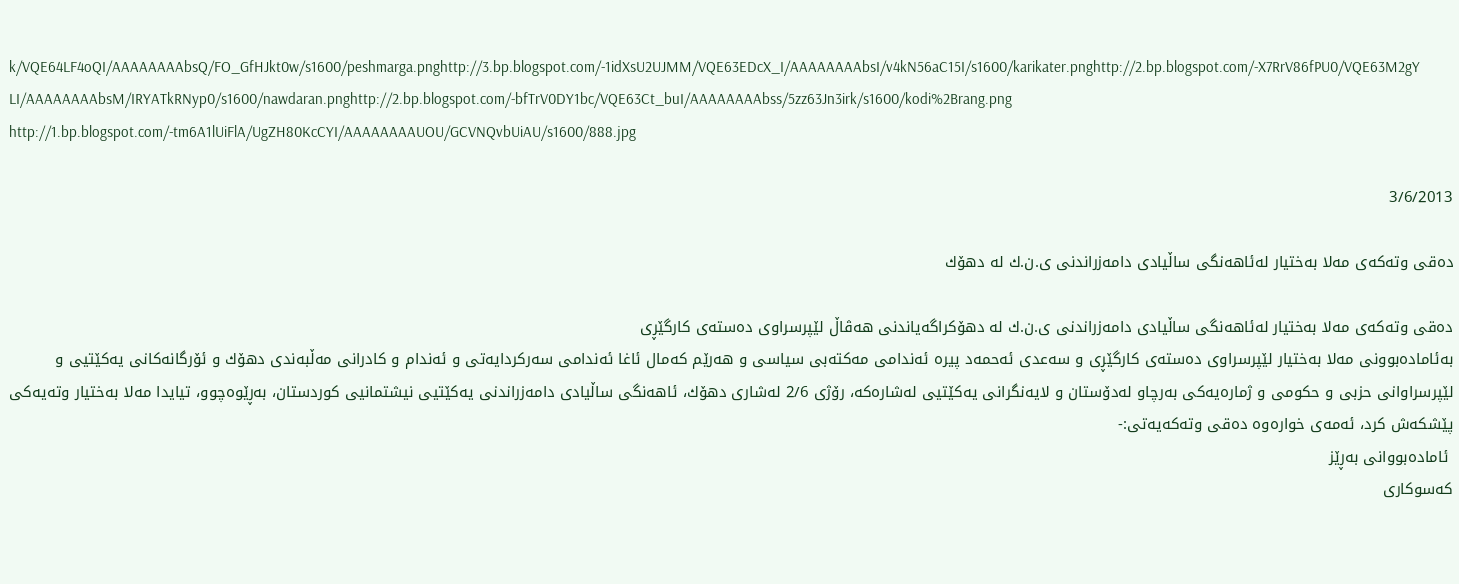k/VQE64LF4oQI/AAAAAAAAbsQ/FO_GfHJkt0w/s1600/peshmarga.pnghttp://3.bp.blogspot.com/-1idXsU2UJMM/VQE63EDcX_I/AAAAAAAAbsI/v4kN56aC15I/s1600/karikater.pnghttp://2.bp.blogspot.com/-X7RrV86fPU0/VQE63M2gYLI/AAAAAAAAbsM/IRYATkRNyp0/s1600/nawdaran.pnghttp://2.bp.blogspot.com/-bfTrV0DY1bc/VQE63Ct_buI/AAAAAAAAbss/5zz63Jn3irk/s1600/kodi%2Brang.png
http://1.bp.blogspot.com/-tm6A1lUiFlA/UgZH80KcCYI/AAAAAAAAUOU/GCVNQvbUiAU/s1600/888.jpg

3/6/2013

ده‌قی وته‌كه‌ی مه‌لا به‌ختیار له‌ئاهه‌نگی ساڵیادی دامه‌زراندنی ی.ن.ك له‌ دهۆك ‌ ‌

ده‌قی وته‌كه‌ی مه‌لا به‌ختیار له‌ئاهه‌نگی ساڵیادی دامه‌زراندنی ی.ن.ك له‌ دهۆكراگه‌یاندنی‌ هه‌ڤاڵ‌ لێپرسراوی‌ ده‌سته‌ی‌ كارگێڕی‌
به‌ئاماده‌بوونی مه‌لا به‌ختیار لێپرسراوی ده‌سته‌ی كارگێڕی و سه‌عدی ئه‌حمه‌د پیره‌ ئه‌ندامی مه‌كته‌بی سیاسی و هه‌رێم كه‌مال ئاغا ئه‌ندامی سه‌ركردایه‌تی و ئه‌ندام و كادرانی‌ مه‌ڵبه‌ندی دهۆك و ئۆرگانه‌كانی یه‌كێتیی و لێپرسراوانی حزبی و حكومی و ژماره‌یه‌كی به‌رچاو له‌دۆستان و لایه‌نگرانی یه‌كێتیی له‌شاره‌كه‌، رۆژی 2/6 له‌شاری دهۆك، ئاهه‌نگی ساڵیادی دامه‌زراندنی یه‌كێتیی نیشتمانیی كوردستان، به‌ڕێوه‌چوو، تیایدا مه‌لا به‌ختیار وته‌یه‌كی‌ پێشكه‌ش كرد، ئه‌مه‌ی‌ خواره‌وه‌ ده‌قی‌ وته‌كه‌یه‌تی:-
 ئاماده‌بووانی‌ به‌ڕێز
كه‌سوكاری‌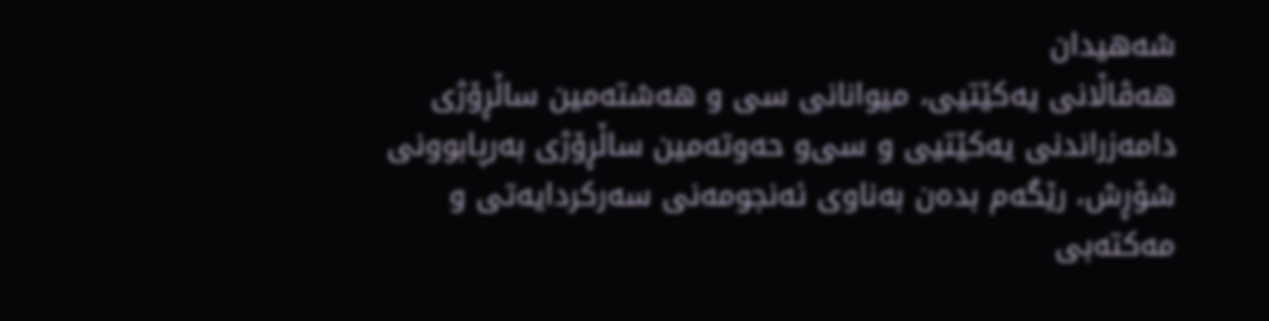شه‌هیدان
هه‌ڤاڵانی‌ یه‌كێتیی‌، میوانانی‌ سی‌ و هه‌شته‌مین ساڵڕۆژی‌ دامه‌زراندنی‌ یه‌كێتیی‌ و سی‌‌و حه‌وته‌مین ساڵڕۆژی‌ به‌رپابوونی‌ شۆڕش، رێگه‌م بده‌ن به‌ناوی‌ ئه‌نجومه‌نی‌ سه‌ركردایه‌تی‌ و مه‌كته‌بی‌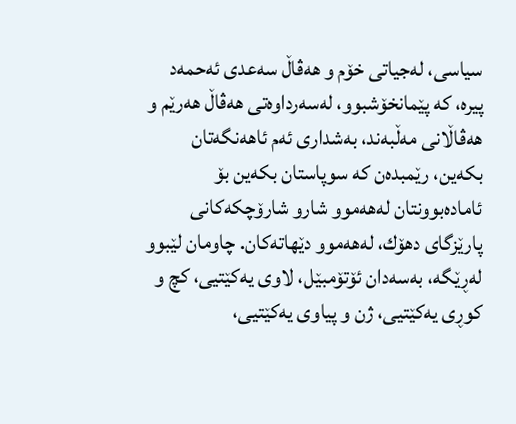سیاسی‌، له‌جیاتی‌ خۆم و هه‌ڤاڵ‌ سه‌عدی‌ ئه‌حمه‌د پیره‌، كه‌ پێمانخۆشبوو، له‌سه‌رداوه‌تی‌ هه‌ڤاڵ‌ هه‌رێم و هه‌ڤاڵانی‌ مه‌ڵبه‌ند، به‌شداری‌ ئه‌م ئاهه‌نگه‌تان بكه‌ین، رێمبده‌ن كه‌ سوپاستان بكه‌ین بۆ ئاماده‌بوونتان له‌هه‌موو شارو شارۆچكه‌كانی‌ پارێزگای‌ دهۆك، له‌هه‌موو دێهاته‌كان. چاومان لێبوو له‌ڕێگه‌، به‌سه‌دان ئۆتۆمبێل، لاوی‌ یه‌كێتیی‌، كچ و كوڕی‌ یه‌كێتیی‌، ژن و پیاوی‌ یه‌كێتیی‌،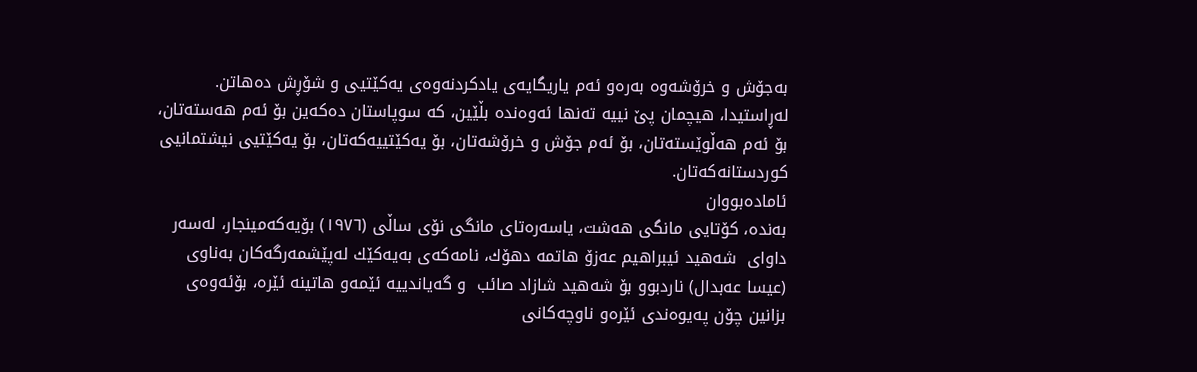به‌جۆش و خرۆشه‌وه‌ به‌ره‌و ئه‌م یاریگایه‌ی‌ یادكردنه‌وه‌ی‌ یه‌كێتیی‌ و شۆڕش ده‌هاتن. له‌ڕاستیدا، هیچمان پێ نییه‌ ته‌نها ئه‌وه‌نده‌ بڵێین، كه‌ سوپاستان ده‌كه‌ین بۆ ئه‌م هه‌سته‌تان، بۆ ئه‌م هه‌ڵوێسته‌تان، بۆ ئه‌م جۆش و خرۆشه‌تان، بۆ یه‌كێتییه‌كه‌تان، بۆ یه‌كێتیی‌ نیشتمانیی‌ كوردستانه‌كه‌تان.
ئاماده‌بووان
به‌نده‌، كۆتایی مانگی هه‌شت، یاسه‌ره‌تای مانگی نۆی ساڵی (١٩٧٦) بۆیه‌كه‌مینجار، له‌سه‌ر  داوای  شه‌هید ئیبراهیم عه‌زۆ هاتمه‌ دهۆك، نامه‌كه‌ی به‌یه‌كێك له‌پێشمه‌رگه‌كان به‌ناوی (عیسا عه‌بدال) ناردبوو بۆ شه‌هید شازاد صائب  و گه‌یاندییه‌ ئێمه‌و هاتینه‌ ئێره‌، بۆئه‌وه‌ی بزانین چۆن په‌یوه‌ندی ئێره‌و ناوچه‌كانی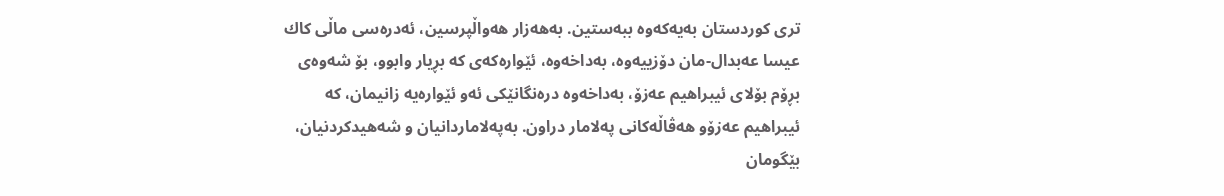تری كوردستان به‌یه‌كه‌وه‌ ببه‌ستین. به‌هه‌زار هه‌واڵپرسین، ئه‌دره‌سی‌ ماڵی‌ كاك عیسا عه‌بدال-مان دۆزییه‌وه‌، به‌داخه‌وه‌، ئێواره‌كه‌ی كه‌ بڕیار وابوو، بۆ شه‌وه‌ی‌ بڕۆم بۆلای ئیبراهیم عه‌زۆ، به‌داخه‌وه‌ دره‌نگانێكی ئه‌و ئێواره‌یه‌ زانیمان، كه‌ ئیبراهیم عه‌زۆو هه‌ڤاڵه‌كانی په‌لامار دراون. به‌په‌لاماردانیان و شه‌هیدكردنیان، بێگومان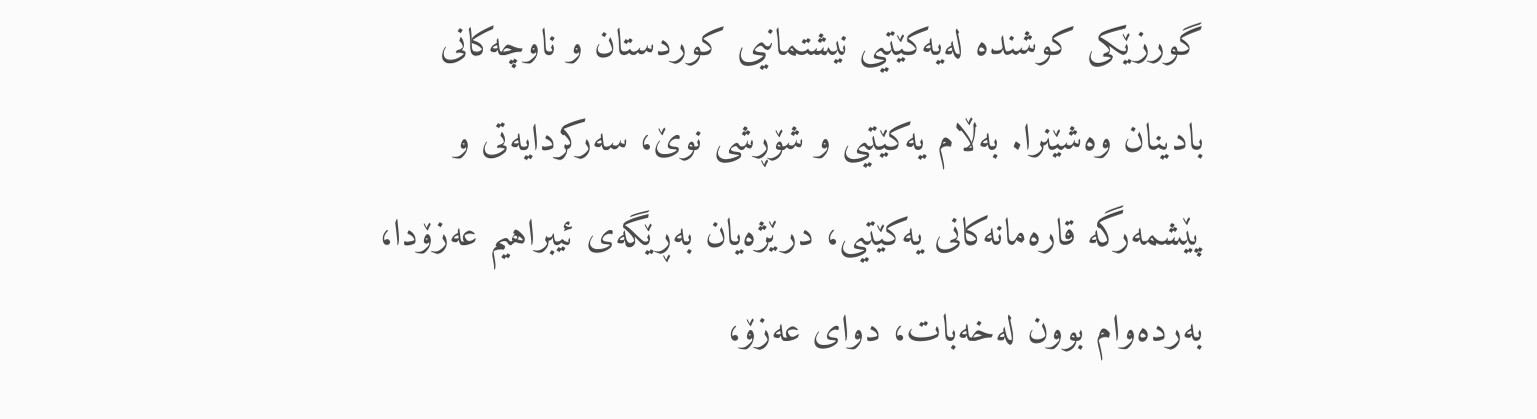گورزێكی‌ كوشنده‌ له‌یه‌كێتیی‌ نیشتمانیی‌ كوردستان و ناوچه‌كانی‌ بادینان وه‌شێنرا. به‌ڵام یه‌كێتیی‌ و شۆڕشی‌ نوێ‌، سه‌ركردایه‌تی‌ و پێشمه‌رگه‌ قاره‌مانه‌كانی‌ یه‌كێتیی‌، درێژه‌یان به‌ڕێگه‌ی‌ ئیبراهیم عه‌زۆدا، به‌رده‌وام بوون له‌خه‌بات، دوای‌ عه‌زۆ،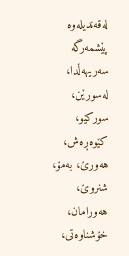له‌قه‌ندیله‌وه‌ پێشمه‌رگه‌ سه‌ریهه‌ڵدا، له‌سورێن، سوركێو، كێوه‌ڕه‌ش، هه‌ورێ‌، به‌مۆ، شنروێ‌، هه‌ورامان، خۆشناوه‌تی‌،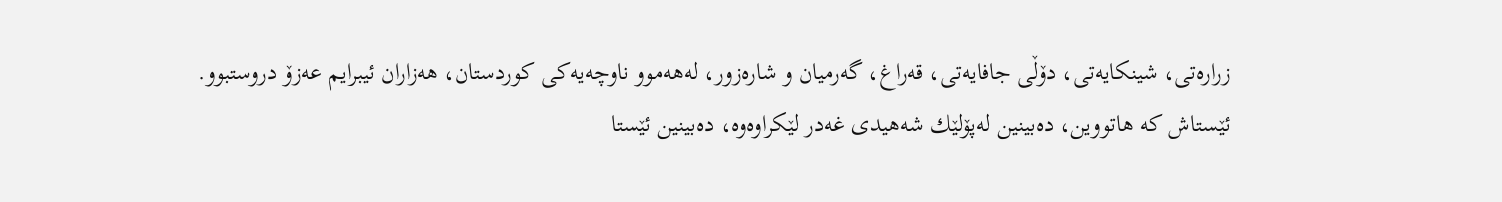زراره‌تی‌، شینكایه‌تی‌، دۆڵی‌ جافایه‌تی‌، قه‌راغ، گه‌رمیان ‌و شاره‌زور، له‌هه‌موو ناوچه‌یه‌كی‌ كوردستان، هه‌زاران ئیبرایم عه‌زۆ دروستبوو.
ئێستاش كه‌ هاتووین، ده‌بینین له‌پۆلێك شه‌هیدی‌ غه‌در لێكراوه‌وه‌، ده‌بینین ئێستا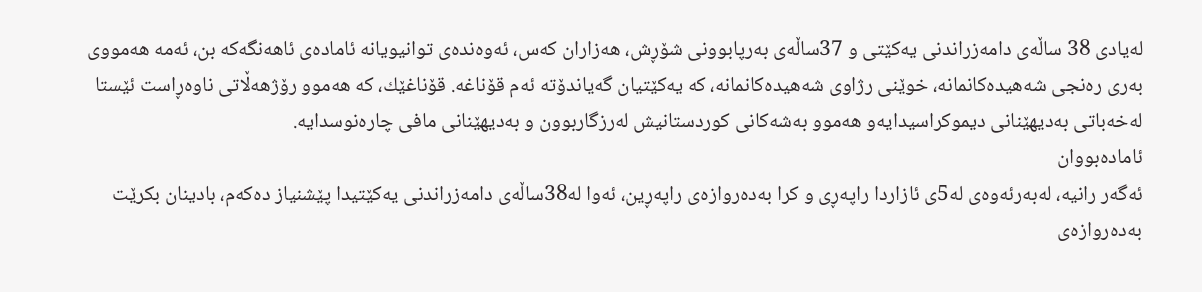له‌یادی‌ 38 ساڵه‌ی‌ دامه‌زراندنی‌ یه‌كێتی‌ و 37ساڵه‌ی‌ به‌رپابوونی‌ شۆڕش، هه‌زاران كه‌س، ئه‌وه‌نده‌ی‌ توانیویانه‌ ئاماده‌ی‌ ئاهه‌نگه‌كه‌ بن، ئه‌مه‌ هه‌مووی‌ به‌ری‌ ره‌نجی‌ شه‌هیده‌كانمانه‌، خوێنی‌ رژاوی‌ شه‌هیده‌كانمانه‌، كه‌ یه‌كێتیان گه‌یاندۆته‌ ئه‌م قۆناغه‌. قۆناغێك، كه‌ هه‌موو رۆژهه‌ڵاتی‌ ناوه‌ڕاست ئێستا له‌خه‌باتی‌ به‌دیهێنانی‌ دیموكراسیدایه‌و هه‌موو به‌شه‌كانی‌ كوردستانیش له‌رزگاربوون و به‌دیهێنانی‌ مافی‌ چاره‌نوسدایه‌.
ئاماده‌بووان
ئه‌گه‌ر رانیه‌، له‌به‌رئه‌وه‌ی‌ له‌5ی‌ ئازاردا راپه‌ڕی‌ و كرا به‌ده‌روازه‌ی‌ راپه‌ڕین، ئه‌وا له‌38ساڵه‌ی‌ دامه‌زراندنی‌ یه‌كێتیدا پێشنیاز ده‌كه‌م، بادینان بكرێت به‌ده‌روازه‌ی‌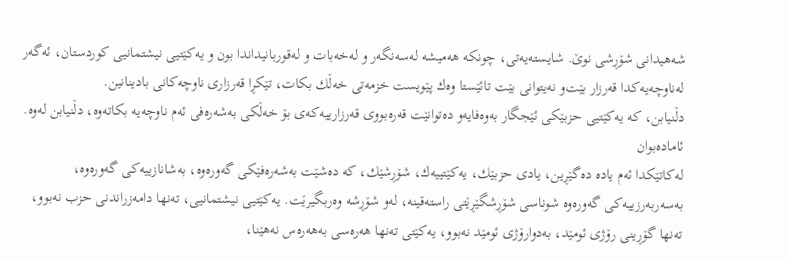شه‌هیدانی‌ شۆڕشی‌ نوێ‌. شایسته‌یه‌تی‌، چونكه‌ هه‌میشه‌ له‌سه‌نگه‌ر و له‌خه‌بات و له‌قوربانیداندا بون ‌و یه‌كێتیی‌ نیشتمانیی‌ كوردستان، ئه‌گه‌ر له‌ناوچه‌یه‌كدا قه‌رزار بێت‌و نه‌یتوانی‌ بێت تائێستا وه‌ك پێویست خزمه‌تی‌ خه‌ڵك بكات، تێكڕا قه‌رزاری‌ ناوچه‌كانی‌ بادینانین.
دڵنیابن، كه‌ یه‌كێتیی‌ حزبێكی‌ ئێجگار به‌وه‌فایه‌‌و ده‌توانێت قه‌ره‌بووی‌ قه‌رزارییه‌كه‌ی‌ بۆ خه‌ڵكی‌ به‌شه‌ره‌فی‌ ئه‌م ناوچه‌یه‌ بكاته‌وه‌، دڵنیابن له‌وه‌.
ئاماده‌بوان
له‌كاتێكدا ئه‌م یاده‌ ده‌گێڕین، یادی‌ حزبێك، یه‌كێتییه‌ك، شۆڕشێك، كه‌ ده‌شێت به‌شه‌ره‌فێكی‌ گه‌وره‌وه‌، به‌شانازییه‌كی‌ گه‌وره‌وه‌، به‌سه‌ربه‌رزییه‌كی‌ گه‌وره‌وه‌ شوناسی‌ شۆڕشگێڕێتی‌ راسته‌قینه‌، له‌و شۆڕشه‌ وه‌ربگیرێت. یه‌كێتیی‌ نیشتمانیی‌، ته‌نها دامه‌زراندنی‌ حزب نه‌بوو، ته‌نها گۆڕینی‌ رۆژی‌ ئومێد، به‌دوارۆژی‌ ئومێد نه‌بوو، یه‌كێتی‌ ته‌نها هه‌ره‌سی‌ به‌هه‌ره‌س نه‌هێنا،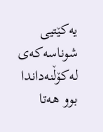یه‌كێتیی‌ شوناسه‌كه‌ی‌ له‌كۆڵنه‌داندا بوو هه‌تا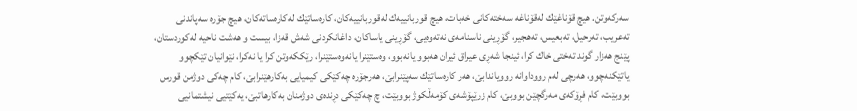سه‌ركه‌وتن. هیچ قۆناغێك له‌قۆناغه‌ سه‌خته‌كانی‌ خه‌بات، هیچ قوربانییه‌ك له‌قوربانییه‌كان، كاره‌ساتێك له‌كاره‌ساته‌كان، هیچ جۆره‌ سه‌پاندنی‌ ته‌عریب، ته‌رحیل، ته‌بعیس، ته‌هجیر، گۆڕینی‌ ناسنامه‌ی‌ نه‌ته‌وه‌یی‌، گۆڕینی‌ یاساكان، داغانكردنی‌ شه‌ش قه‌زا، بیست و هه‌شت ناحیه‌ له‌كوردستان، پێنج هه‌زار گوند ته‌ختی‌ خاك كرا، ئینجا شه‌ڕی‌ عیراق ئیران هه‌بوو یانه‌بوو، وه‌ستێنرا یانه‌وه‌ستێنرا، رێككه‌وتن كرا یا نه‌كرا، نێوانیان تێكچوو یاتێكنه‌چوو، هه‌رچی‌ له‌م رووداوانه‌ روویاندابێ‌، هه‌ر كاره‌ساتێك سه‌پێنرابێ‌، هه‌رجۆره‌ چه‌كێكی‌ كیمیایی‌ به‌كارهێنرابێ‌، كام چه‌كی‌ دوژمن قورس بووبێت، كام فڕۆكه‌ی‌ مه‌رگچێن بووبێ‌، كام زرێپۆشه‌ی‌ كۆمه‌ڵكوژ بووبێت، چ چه‌كێكی‌ دڕنده‌ی‌ دوژمنان به‌كارهاتبێ‌، یه‌كێتیی‌ نیشتمانیی‌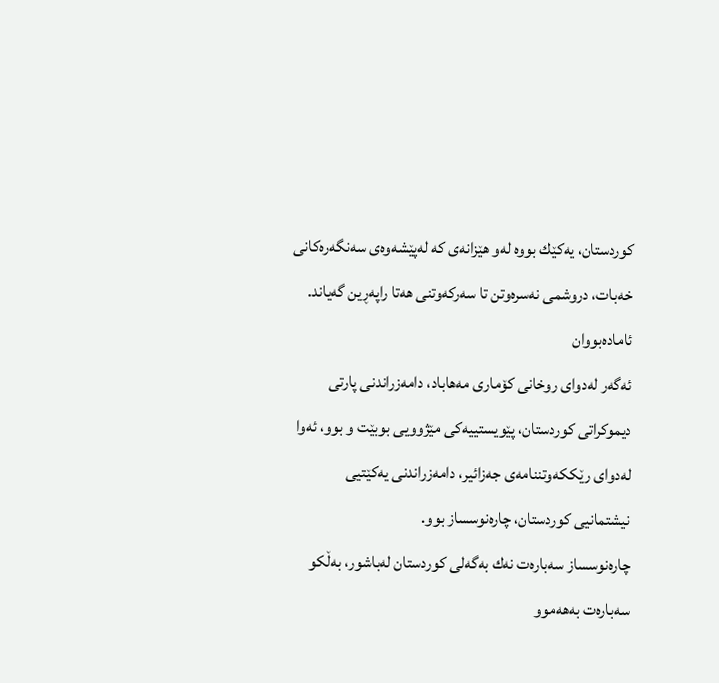كوردستان، یه‌كێك بووه‌ له‌و هێزانه‌ی‌ كه‌ له‌پێشه‌وه‌ی‌ سه‌نگه‌ره‌كانی‌ خه‌بات، دروشمی‌ نه‌سره‌وتن تا سه‌ركه‌وتنی‌ هه‌تا راپه‌ڕین گه‌یاند.
ئاماده‌بووان
ئه‌گه‌ر له‌دوای‌ روخانی‌ كۆماری‌ مه‌هاباد، دامه‌زراندنی‌ پارتی‌ دیموكراتی‌ كوردستان، پێویستییه‌كی‌ مێژوویی‌ بوبێت و بوو، ئه‌وا له‌دوای‌ رێككه‌وتننامه‌ی‌ جه‌زائیر، دامه‌زراندنی‌ یه‌كێتیی‌ نیشتمانیی‌ كوردستان، چاره‌نوسساز بوو.
چاره‌نوسساز سه‌باره‌ت نه‌ك به‌گه‌لی‌ كوردستان له‌باشور، به‌ڵكو سه‌باره‌ت به‌هه‌موو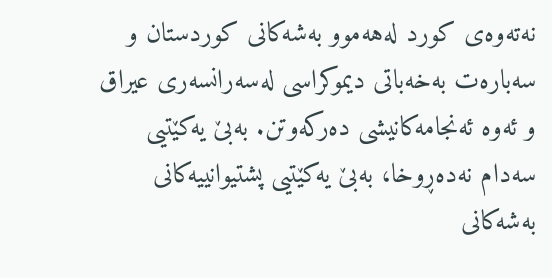نه‌ته‌وه‌ی‌ كورد له‌هه‌موو به‌شه‌كانی‌ كوردستان و سه‌باره‌ت به‌خه‌باتی‌ دیموكراسی‌ له‌سه‌رانسه‌ری‌ عیراق و ئه‌وه‌ ئه‌نجامه‌كانیشی‌ ده‌ركه‌وتن. به‌بێ‌ یه‌كێتیی‌ سه‌دام نه‌ده‌ڕوخا، به‌بێ‌ یه‌كێتیی‌ پشتیوانییه‌كانی‌ به‌شه‌كانی‌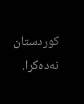كوردستان نه‌ده‌كرا.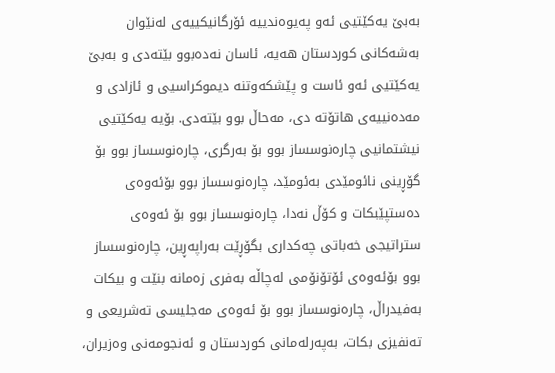به‌بێ‌ یه‌كێتیی‌ ئه‌و په‌یوه‌ندییه‌ ئۆرگانیكییه‌ی‌ له‌نێوان به‌شه‌كانی‌ كوردستان هه‌یه‌، ئاسان نه‌ده‌بوو بێته‌دی‌ و به‌بێ‌ یه‌كێتیی‌ ئه‌و ئاست و پێشكه‌وتنه‌ دیموكراسیی و ئازادی‌ و مه‌ده‌نییه‌ی‌ هاتۆته‌ دی‌، مه‌حاڵ‌ بوو بێته‌دی‌. بۆیه‌ یه‌كێتیی‌ نیشتمانیی‌ چاره‌نوسساز بوو بۆ به‌رگری‌، چاره‌نوسساز بوو بۆ گۆڕینی‌ نائومێدی‌ به‌ئومێد، چاره‌نوسساز بوو بۆئه‌وه‌ی‌ ده‌ستپێبكات و كۆڵ‌ نه‌دا، چاره‌نوسساز بوو بۆ ئه‌وه‌ی‌ ستراتیجی‌ خه‌باتی‌ چه‌كداری‌ بگۆڕێت به‌راپه‌ڕین، چاره‌نوسساز بوو بۆئه‌وه‌ی‌ ئۆتۆنۆمی‌ له‌چاڵه‌ به‌فری‌ زه‌مانه‌ بنێت ‌و بیكات به‌فیدراڵ‌، چاره‌نوسساز بوو بۆ ئه‌وه‌ی‌ مه‌جلیسی‌ ته‌شریعی‌ و ته‌نفیزی‌ بكات، به‌په‌رله‌مانی‌ كوردستان و ئه‌نجومه‌نی‌ وه‌زیران،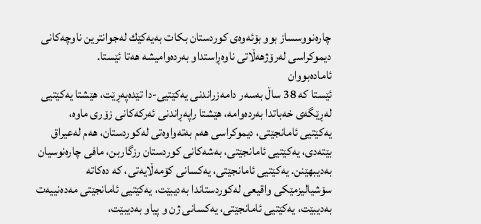چاره‌نووسساز بوو بۆئه‌وه‌ی‌ كوردستان بكات به‌یه‌كێك له‌جوانترین ناوچه‌كانی‌ دیموكراسی‌ له‌رۆژهه‌ڵاتی‌ ناوه‌ڕاستداو به‌رده‌وامیشه‌ هه‌تا ئێستا.
ئاماده‌بووان
ئێستا كه‌ 38 ساڵ‌ به‌سه‌ر دامه‌زراندنی‌ یه‌كێتیی‌-دا تێده‌په‌ڕێت، هێشتا یه‌كێتیی‌ له‌ڕێگه‌ی‌ خه‌باتدا به‌رده‌وامه‌، هێشتا راپه‌ڕاندنی‌ ئه‌ركه‌كانی‌ زۆری‌ ماوه‌، یه‌كێتیی‌ ئامانجێتی‌، دیموكراسی‌ هه‌م به‌ته‌واوه‌تی‌ له‌كوردستان، هه‌م له‌عیراق بێته‌دی‌، یه‌كێتیی‌ ئامانجێتی‌، به‌شه‌كانی‌ كوردستان رزگاربن، مافی‌ چاره‌نوسیان به‌دیبهێنن. یه‌كێتیی‌ ئامانجێتی‌، یه‌كسانی‌ كۆمه‌ڵایه‌تی‌، كه‌ ده‌كاته‌ سۆشیالیزمێكی‌ واقیعی‌ له‌كوردستاندا به‌دیبێت، یه‌كێتیی‌ ئامانجێتی‌ مه‌ده‌نییه‌ت به‌دیبێت، یه‌كێتیی‌ ئامانجێتی‌، یه‌كسانی‌ ژن و پیاو به‌دیبێت،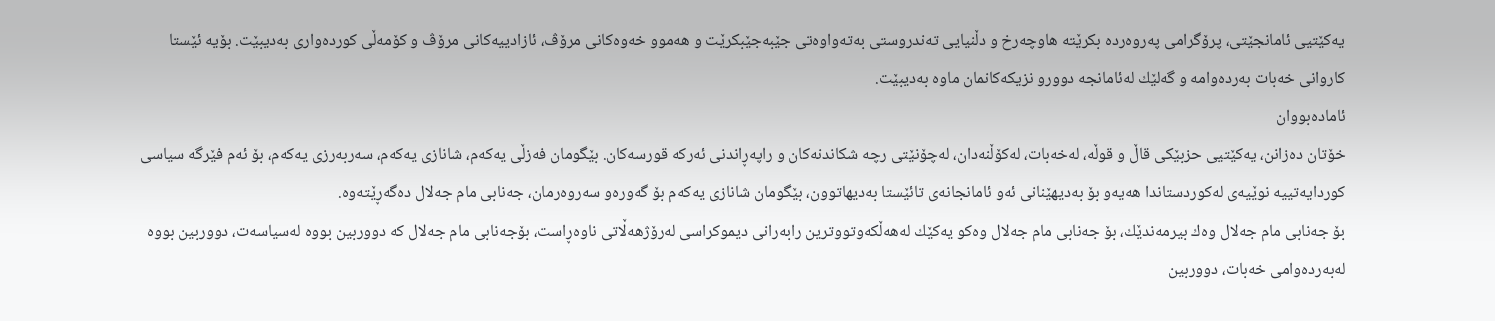یه‌كێتیی‌ ئامانجێتی‌، پرۆگرامی‌ په‌روه‌رده‌ بكرێته‌ هاوچه‌رخ و دڵنیایی‌ ته‌ندروستی‌ به‌ته‌واوه‌تی‌ جێبه‌جێبكرێت و هه‌موو خه‌وه‌كانی‌ مرۆڤ، ئازادییه‌كانی‌ مرۆڤ و كۆمه‌ڵی‌ كورده‌واری‌ به‌دیبێت. بۆیه‌ ئێستا كاروانی‌ خه‌بات به‌رده‌وامه‌ و گه‌لێك له‌ئامانجه‌ دوورو نزیكه‌كانمان ماوه‌ به‌دیبێت.
ئاماده‌بووان
خۆتان ده‌زانن، یه‌كێتیی‌ حزبێكی‌ قاڵ‌ و قوڵه‌، له‌خه‌بات، له‌كۆڵنه‌دان، له‌چۆنێتی‌ رچه‌ شكاندنه‌كان و راپه‌ڕاندنی‌ ئه‌ركه‌ قورسه‌كان. بێگومان فه‌زڵی‌ یه‌كه‌م، شانازی‌ یه‌كه‌م، سه‌ربه‌رزی‌ یه‌كه‌م، بۆ ئه‌م فێرگه‌ سیاسی‌ كوردایه‌تییه‌ نوێیه‌ی‌ له‌كوردستاندا هه‌یه‌و بۆ به‌دیهێنانی‌ ئه‌و ئامانجانه‌ی‌ تائێستا به‌دیهاتوون، بێگومان شانازی‌ یه‌كه‌م بۆ گه‌وره‌و سه‌روه‌رمان، جه‌نابی‌ مام جه‌لال ده‌گه‌ڕێته‌وه‌.
بۆ جه‌نابی‌ مام جه‌لال وه‌ك بیرمه‌ندێك، بۆ جه‌نابی‌ مام جه‌لال وه‌كو یه‌كێك له‌هه‌ڵكه‌وتووترین رابه‌رانی‌ دیموكراسی‌ له‌رۆژهه‌ڵاتی‌ ناوه‌ڕاست، بۆجه‌نابی‌ مام جه‌لال كه‌ دووربین بووه‌ له‌سیاسه‌ت، دووربین بووه‌ له‌به‌رده‌وامی‌ خه‌بات، دووربین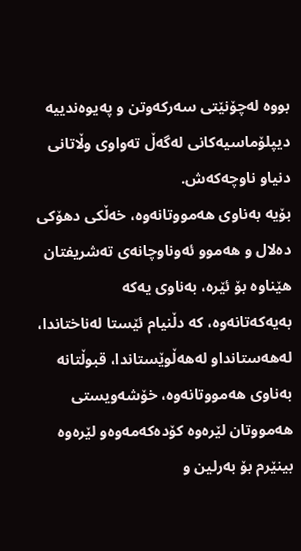بووه‌ له‌چۆنێتی‌ سه‌ركه‌وتن و په‌یوه‌ندییه‌ دیپلۆماسیه‌كانی‌ له‌گه‌ڵ‌ ته‌واوی‌ وڵاتانی‌ دنیاو ناوچه‌كه‌ش.
بۆیه‌ به‌ناوی‌ هه‌مووتانه‌وه‌، خه‌ڵكی‌ دهۆكی‌ ده‌لال و هه‌موو ئه‌وناوچانه‌ی‌ ته‌شریفتان هێناوه‌ بۆ ئێره‌، به‌ناوی‌ یه‌كه‌ به‌یه‌كه‌تانه‌وه‌، كه‌ دڵنیام ئێستا له‌ناختاندا، له‌هه‌ستانداو له‌هه‌ڵوێستاندا، قبوڵتانه‌ به‌ناوی‌ هه‌مووتانه‌وه‌، خۆشه‌ویستی‌ هه‌مووتان لێره‌وه‌ كۆده‌كه‌مه‌وه‌و لێره‌وه‌ بینێرم بۆ به‌رلین و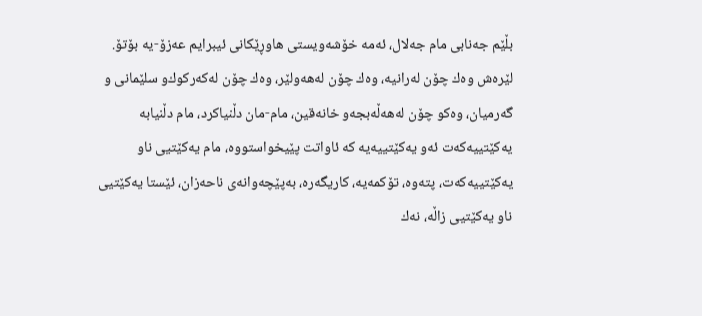بڵێم جه‌نابی‌ مام جه‌لال، ئه‌مه‌ خۆشه‌ویستی‌ هاوڕێكانی‌ ئیبرایم عه‌زۆ-یه‌ بۆتۆ.
لێره‌ش وه‌ك چۆن له‌رانیه‌، وه‌ك چۆن له‌هه‌ولێر، وه‌ك چۆن له‌كه‌ركوك‌و سلێمانی‌ و گه‌رمیان، وه‌كو چۆن له‌هه‌ڵه‌بجه‌و خانه‌قین، مام-مان دڵنیاكرد، مام دڵنیابه‌ یه‌كێتییه‌كه‌ت ئه‌و یه‌كێتییه‌یه‌ كه‌ ئاواتت پێیخواستووه‌، مام یه‌كێتیی ناو یه‌كێتییه‌كه‌ت، پته‌وه‌، تۆكمه‌یه‌، كاریگه‌ره‌، به‌پێچه‌وانه‌ی‌ ناحه‌زان، ئێستا یه‌كێتیی‌ ناو یه‌كێتیی‌ زاڵه‌، نه‌ك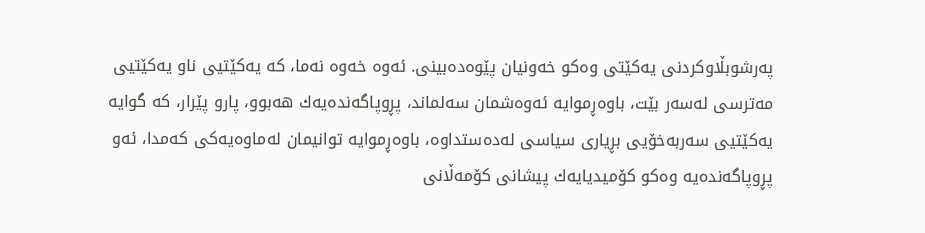په‌رشوبڵاوكردنی‌ یه‌كێتی‌ وه‌كو خه‌ونیان پێوه‌ده‌بینی‌. ئه‌وه‌ خه‌وه‌ نه‌ما، كه‌ یه‌كێتیی‌ ناو یه‌كێتیی‌ مه‌ترسی‌ له‌سه‌ر بێت، باوه‌ڕموایه‌ ئه‌وه‌شمان سه‌لماند، پڕوپاگه‌نده‌یه‌ك هه‌بوو، پارو پێرار، كه‌ گوایه‌ یه‌كێتیی‌ سه‌ربه‌خۆیی‌ بڕیاری‌ سیاسی‌ له‌ده‌ستداوه‌، باوه‌ڕموایه‌ توانیمان له‌ماوه‌یه‌كی‌ كه‌مدا، ئه‌و پڕوپاگه‌نده‌یه‌ وه‌كو كۆمیدیایه‌ك پیشانی‌ كۆمه‌ڵانی‌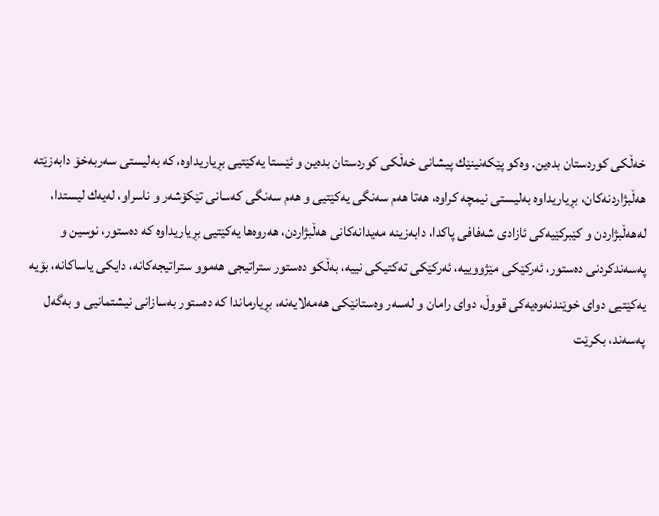خه‌ڵكی‌ كوردستان بده‌ین. وه‌كو پێكه‌نینێك پیشانی‌ خه‌ڵكی‌ كوردستان بده‌ین و ئێستا یه‌كێتیی‌ بڕیاریداوه‌، كه‌ به‌لیستی‌ سه‌ربه‌خۆ دابه‌زێته‌ هه‌ڵبژاردنه‌كان، بڕیاریداوه‌ به‌لیستی‌ نیمچه‌ كراوه‌، هه‌تا هه‌م سه‌نگی‌ یه‌كێتیی‌ و هه‌م سه‌نگی‌ كه‌سانی‌ تێكۆشه‌ر و ناسراو، له‌یه‌ك لیستدا، له‌هه‌ڵبژاردن و كێبركێیه‌كی‌ ئازادی‌ شه‌فافی‌ پاكدا، دابه‌زینه‌ مه‌یدانه‌كانی‌ هه‌ڵبژاردن، هه‌روه‌ها یه‌كێتیی‌ بڕیاریداوه‌ كه‌ ده‌ستور، نوسین و په‌سه‌ندكردنی‌ ده‌ستور، ئه‌ركێكی‌ مێژووییه‌، ئه‌ركێكی‌ ته‌كتیكی‌ نییه‌، به‌ڵكو ده‌ستور ستراتیجی‌ هه‌موو ستراتیجه‌كانه‌، دایكی‌ یاساكانه‌، بۆیه‌ یه‌كێتیی‌ دوای‌ خوێندنه‌وه‌یه‌كی‌ قووڵ‌، دوای‌ رامان و له‌سه‌ر وه‌ستانێكی‌ هه‌مه‌لایه‌نه‌، بڕیارماندا كه‌ ده‌ستور به‌سازانی‌ نیشتمانیی‌ و به‌گه‌ل په‌سه‌ند، بكرێت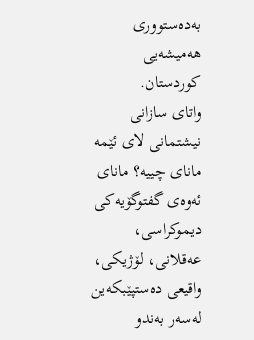به‌ده‌ستووری‌ هه‌میشه‌یی‌ كوردستان.
واتای‌ سازانی‌ نیشتمانی‌ لای‌ ئێمه‌ مانای‌ چییه‌؟ مانای‌ ئه‌وه‌ی گفتوگۆیه‌كی‌ دیموكراسی‌، عه‌قلانی‌، لۆژیكی‌، واقیعی‌ ده‌ستپێبكه‌ین له‌سه‌ر به‌ندو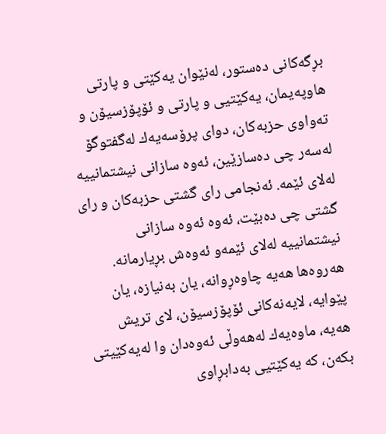بڕگه‌كانی‌ ده‌ستور، له‌نێوان یه‌كێتی‌ و پارتی‌ هاوپه‌یمان، یه‌كێتیی‌ و پارتی‌ و ئۆپۆزسیۆن و ته‌واوی‌ حزبه‌كان، دوای‌ پرۆسه‌یه‌ك له‌گفتوگۆ له‌سه‌ر چی‌ ده‌سازێین، ئه‌وه‌ سازانی‌ نیشتمانییه‌ له‌لای‌ ئێمه‌. ئه‌نجامی‌ رای‌ گشتی‌ حزبه‌كان و رای‌ گشتی‌ چی‌ ده‌بێت، ئه‌وه‌ ئه‌وه‌ سازانی‌ نیشتمانییه‌ له‌لای‌ ئێمه‌و ئه‌وه‌ش بڕیارمانه‌. هه‌روه‌ها هه‌یه‌ چاوه‌ڕوانه‌، یان به‌نیازه‌، یان پێوایه‌، لایه‌نه‌كانی‌ ئۆپۆزسیۆن، لای‌ تریش هه‌یه‌، ماوه‌یه‌ك له‌هه‌وڵی‌ ئه‌وه‌دان وا له‌یه‌كێیتی‌ بكه‌ن، كه‌ یه‌كێتیی‌ به‌دابڕاوی‌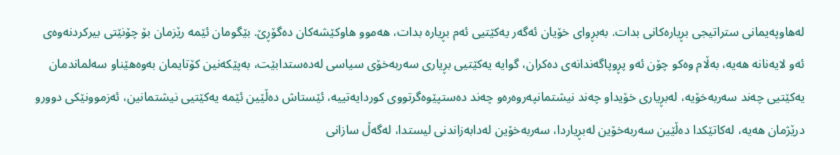له‌هاوپه‌یمانی‌ ستراتیجی‌ بڕیاره‌كانی‌ بدات. به‌بڕوای‌ خۆیان ئه‌گه‌ر یه‌كێتیی‌ ئه‌م بڕیاره‌ بدات، هه‌موو هاوكێشه‌كان ده‌گۆڕێ. بێگومان ئێمه‌ رێزمان بۆ چۆنێتی‌ بیركردنه‌وه‌ی‌ ئه‌و لایه‌نانه‌ هه‌یه‌، به‌ڵام وه‌كو چۆن ئه‌و پڕوپاگه‌ندانه‌ی‌ ده‌كران، گوایه‌ یه‌كێتیی‌ بڕیاری‌ سه‌ربه‌خۆی‌ سیاسی‌ له‌ده‌ستدابێت، به‌پێكه‌نین كۆتایمان به‌وه‌هێناو سه‌لماندمان یه‌كێتیی‌ چه‌ند سه‌ربه‌خۆیه‌، له‌بڕیاری‌ خۆیداو چه‌ند نیشتمانپه‌روه‌ره‌و چه‌ند ده‌ستپێوه‌گرتووی‌ كوردایه‌تییه‌، ئێستاش ده‌ڵێین ئێمه‌ یه‌كێتیی‌ نیشتمانین، ئه‌زموونێكی‌ دوورو درێژمان هه‌یه‌، له‌كاتێكدا ده‌ڵێین سه‌ربه‌خۆین له‌بڕیاردا، سه‌ربه‌خۆین له‌دابه‌زاندنی‌ لیستدا، له‌گه‌ڵ‌ سازانی‌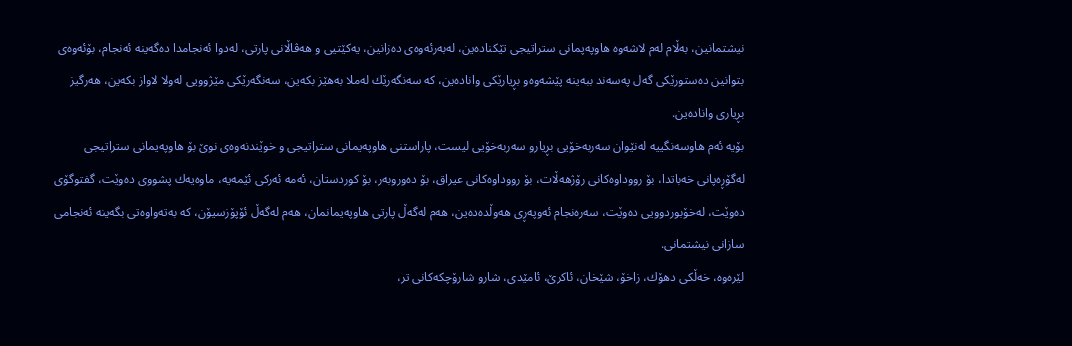نیشتمانین، به‌ڵام له‌م لاشه‌وه‌ هاوپه‌پمانی‌ ستراتیجی‌ تێكناده‌ین، له‌به‌رئه‌وه‌ی‌ ده‌زانین، یه‌كێتیی‌ و هه‌ڤاڵانی‌ پارتی‌، له‌دوا ئه‌نجامدا ده‌گه‌ینه‌ ئه‌نجام، بۆئه‌وه‌ی‌ بتوانین ده‌ستورێكی‌ گه‌ل په‌سه‌ند ببه‌ینه‌ پێشه‌وه‌و بڕیارێكی‌ واناده‌ین، كه‌ سه‌نگه‌رێك له‌ملا به‌هێز بكه‌ین، سه‌نگه‌رێكی‌ مێژوویی‌ له‌ولا لاواز بكه‌ین، هه‌رگیز بڕیاری‌ واناده‌ین.
بۆیه‌ ئه‌م هاوسه‌نگییه‌ له‌نێوان سه‌ربه‌خۆیی‌ بڕیار‌و سه‌ربه‌خۆیی‌ لیست، پاراستنی‌ هاوپه‌یمانی‌ ستراتیجی‌ و خوێندنه‌وه‌ی‌ نوێ‌ بۆ هاوپه‌یمانی‌ ستراتیجی‌ له‌گۆڕه‌پانی‌ خه‌باتدا، بۆ رووداوه‌كانی‌ رۆژهه‌ڵات، بۆ رووداوه‌كانی‌ عیراق، بۆ ده‌وروبه‌ر، بۆ كوردستان، ئه‌مه‌ ئه‌ركی‌ ئێمه‌یه‌، ماوه‌یه‌ك پشووی‌ ده‌وێت، گفتوگۆی‌ ده‌وێت، له‌خۆبوردوویی‌ ده‌وێت، سه‌ره‌نجام ئه‌وپه‌ڕی‌ هه‌وڵده‌ده‌ین، هه‌م له‌گه‌ڵ‌ پارتی‌ هاوپه‌یمانمان، هه‌م له‌گه‌ڵ‌ ئۆپۆزسیۆن، كه‌ به‌ته‌واوه‌تی‌ بگه‌ینه‌ ئه‌نجامی‌ سازانی‌ نیشتمانی‌.
لێره‌وه‌، خه‌ڵكی‌ دهۆك، زاخۆ، شێخان، ئاكرێ‌، ئامێدی‌، شارو شارۆچكه‌كانی‌ تر،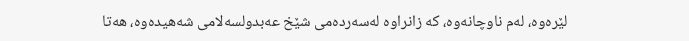لێره‌وه‌، له‌م ناوچانه‌وه‌، كه‌ زانراوه‌ له‌سه‌رده‌می‌ شێخ عه‌بدولسه‌لامی‌ شه‌هیده‌وه‌، هه‌تا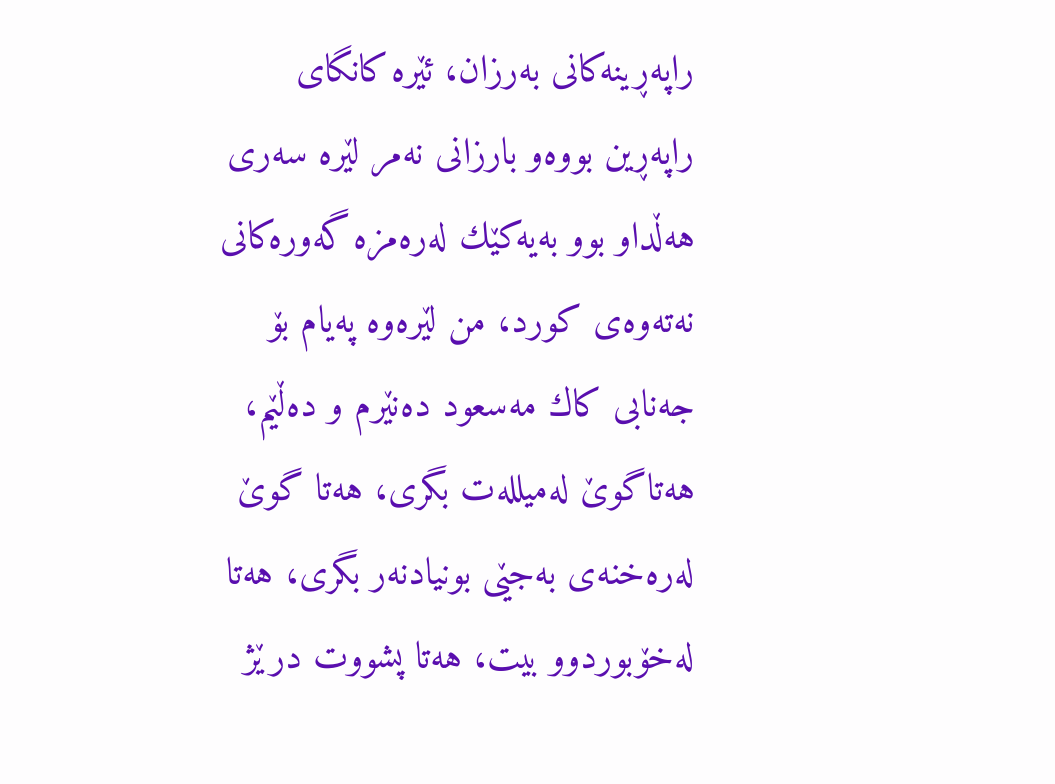راپه‌ڕینه‌كانی‌ به‌رزان، ئێره‌ كانگای‌ راپه‌ڕین بووه‌و بارزانی‌ نه‌مر لێره‌ سه‌ری‌ هه‌ڵداو بوو به‌یه‌كێك له‌ره‌مزه‌ گه‌وره‌كانی‌ نه‌ته‌وه‌ی‌ كورد، من لێره‌وه‌ په‌یام بۆ جه‌نابی‌ كاك مه‌سعود ده‌نێرم و ده‌ڵێم، هه‌تاگوێ‌ له‌میلله‌ت بگری‌، هه‌تا گوێ‌ له‌ره‌خنه‌ی‌ به‌جێی‌ بونیادنه‌ر بگری‌، هه‌تا له‌خۆبوردوو بیت، هه‌تا پشووت درێژ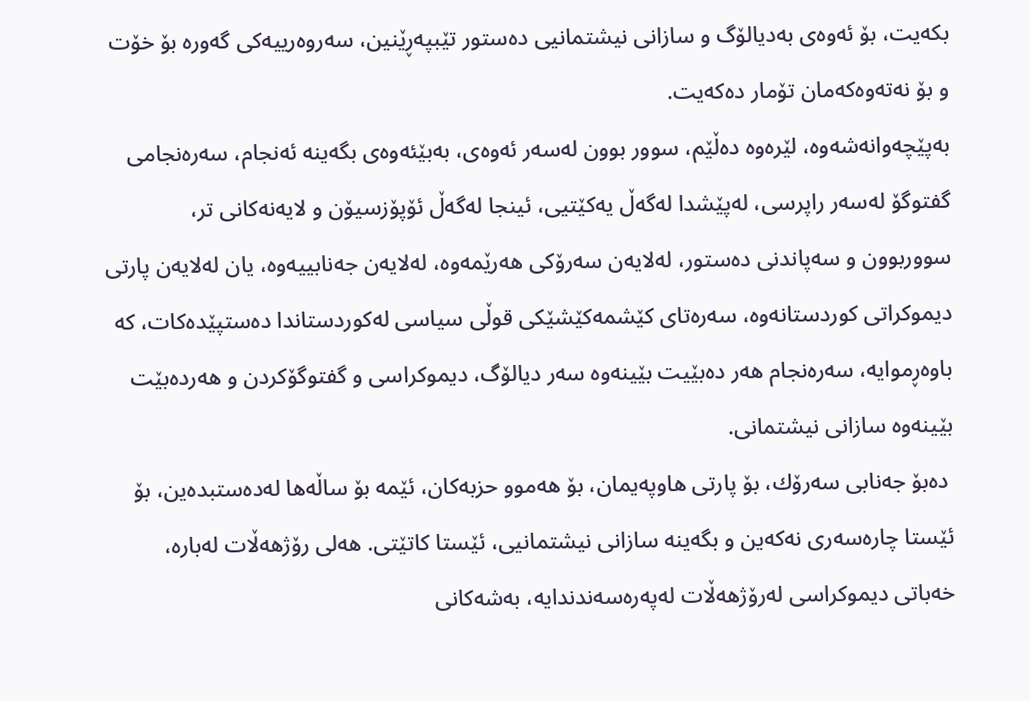بكه‌یت، بۆ ئه‌وه‌ی‌ به‌دیالۆگ و سازانی‌ نیشتمانیی‌ ده‌ستور تێبپه‌ڕێنین، سه‌روه‌رییه‌كی‌ گه‌وره‌ بۆ خۆت و بۆ نه‌ته‌وه‌كه‌مان تۆمار ده‌كه‌یت.
به‌پێچه‌وانه‌شه‌وه‌، لێره‌وه‌ ده‌ڵێم، سوور بوون له‌سه‌ر ئه‌وه‌ی‌، به‌بێئه‌وه‌ی‌ بگه‌ینه‌ ئه‌نجام، سه‌ره‌نجامی‌ گفتوگۆ له‌سه‌ر راپرسی‌، له‌پێشدا له‌گه‌ڵ‌ یه‌كێتیی‌، ئینجا له‌گه‌ڵ‌ ئۆپۆزسیۆن و لایه‌نه‌كانی‌ تر، سووربوون و سه‌پاندنی‌ ده‌ستور، له‌لایه‌ن سه‌رۆكی‌ هه‌رێمه‌وه‌، له‌لایه‌ن جه‌نابییه‌وه‌، یان له‌لایه‌ن پارتی‌ دیموكراتی‌ كوردستانه‌وه‌، سه‌ره‌تای‌ كێشمه‌كێشێكی‌ قوڵی‌ سیاسی‌ له‌كوردستاندا ده‌ستپێده‌كات، كه‌ باوه‌ڕموایه‌، سه‌ره‌نجام هه‌ر ده‌بێیت بێینه‌وه‌ سه‌ر دیالۆگ، دیموكراسی‌ و گفتوگۆكردن ‌و هه‌رده‌بێت بێینه‌وه‌ سازانی‌ نیشتمانی.
 ده‌بۆ جه‌نابی‌ سه‌رۆك، بۆ پارتی‌ هاوپه‌یمان، بۆ هه‌موو حزبه‌كان، ئێمه‌ بۆ ساڵه‌ها له‌ده‌ستبده‌ین، بۆ ئێستا چاره‌سه‌ری‌ نه‌كه‌ین و بگه‌ینه‌ سازانی‌ نیشتمانیی‌، ئێستا كاتێتی‌. هه‌لی‌ رۆژهه‌ڵات له‌باره‌، خه‌باتی‌ دیموكراسی‌ له‌رۆژهه‌ڵات له‌په‌ره‌سه‌ندندایه‌، به‌شه‌كانی‌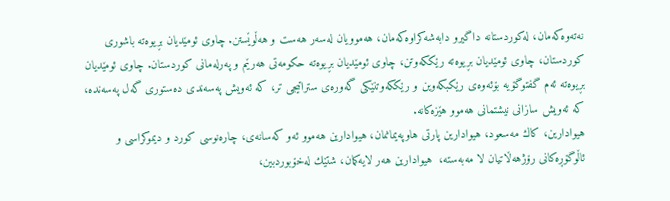نه‌ته‌وه‌كه‌مان، له‌كوردستانه‌ داگیرو دابه‌شه‌كراوه‌كه‌مان، هه‌موویان له‌سه‌ر هه‌ست و هه‌ڵوێستن. چاوی‌ ئومێدیان بڕیوه‌ته‌ باشوری‌ كوردستان، چاوی‌ ئومێدیان بڕیوه‌ته‌ رێككه‌وتن، چاوی‌ ئومێدیان بڕیوه‌ته‌ حكومه‌تی‌ هه‌رێم و په‌رله‌مانی‌ كوردستان. چاوی‌ ئومێدیان بڕیوه‌ته‌ ئه‌م گفتوگۆیه‌ بۆئه‌وه‌ی‌ رێكبكه‌وین و رێككه‌وتنێكی‌ گه‌وره‌ی‌ ستراتیجی‌ تر، كه‌ ئه‌ویش په‌سه‌ندی‌ ده‌ستوری گه‌ل په‌سه‌نده‌، كه‌ ئه‌ویش سازانی‌ نیشتمانی‌ هه‌موو هێزه‌كانه‌.
هیوادارین، كاك مه‌سعود، هیوادارین پارتی‌ هاوپه‌یمانمان، هیوادارین هه‌موو ئه‌و كه‌سانه‌ی‌، چاره‌نوسی‌ كورد و دیموكراسی‌ و ئاڵوگۆڕه‌كانی‌ رۆژهه‌ڵاتیان لا مه‌به‌سته‌،  هیوادارین هه‌ر لایه‌كمان، شتێك له‌خۆبوردبین،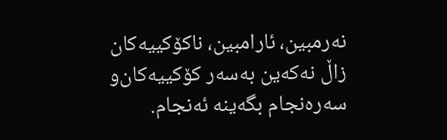نه‌رمبین، ئارامبین، ناكۆكییه‌كان زاڵ‌ نه‌كه‌ین به‌سه‌ر كۆكییه‌كان‌و سه‌ره‌نجام بگه‌ینه‌ ئه‌نجام.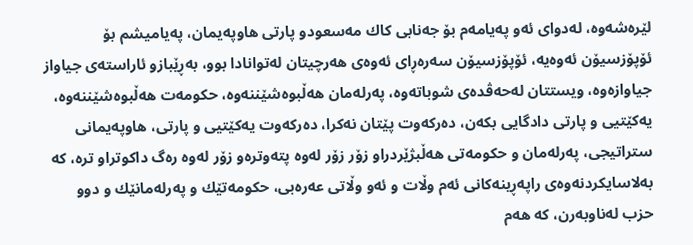لێره‌شه‌وه‌، له‌دوای‌ ئه‌و په‌یامه‌م بۆ جه‌نابی‌ كاك مه‌سعود‌و پارتی‌ هاوپه‌یمان، په‌یامیشم بۆ ئۆپۆزسیۆن ئه‌وه‌یه‌، ئۆپۆزسیۆن سه‌ره‌ڕای‌ ئه‌وه‌ی‌ هه‌رچیتان له‌توانادا بوو، به‌ڕێبازو ئاراسته‌ی‌ جیاواز جیاوازه‌وه‌، ویستتان له‌حه‌ڤده‌ی‌ شوباته‌وه‌، په‌رله‌مان هه‌ڵبوه‌شێننه‌وه‌، حكومه‌ت هه‌ڵبوه‌شێننه‌وه‌، یه‌كێتیی‌ و پارتی‌ دادگایی‌ بكه‌ن، ده‌ركه‌وت پێتان نه‌كرا، ده‌ركه‌وت یه‌كێتیی‌ و پارتی‌، هاوپه‌یمانی‌ ستراتیجی‌، په‌رله‌مان و حكومه‌تی‌ هه‌ڵبژێردراو زۆر زۆر له‌وه‌ پته‌وتره‌و زۆر له‌وه‌ ره‌گ داكوتراو تره‌، كه‌ به‌لاسایكردنه‌وه‌ی‌ راپه‌ڕینه‌كانی‌ ئه‌م وڵات و ئه‌و وڵاتی‌ عه‌ره‌بی‌، حكومه‌تێك و په‌رله‌مانێك و دوو حزب له‌ناوبه‌رن، كه‌ هه‌م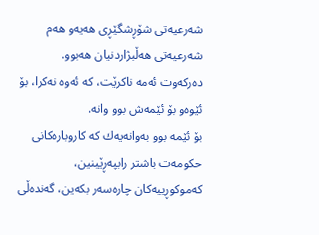شه‌رعیه‌تی‌ شۆڕشگێڕی‌ هه‌یه‌و هه‌م شه‌رعیه‌تی‌ هه‌ڵبژاردنیان هه‌بوو. ده‌ركه‌وت ئه‌مه‌ ناكرێت، كه‌ ئه‌وه‌ نه‌كرا، بۆ ئێوه‌و بۆ ئێمه‌ش بوو وانه‌.
بۆ ئێمه‌ بوو به‌وانه‌یه‌ك كه‌ كاروباره‌كانی‌ حكومه‌ت باشتر رابپه‌ڕێینین، كه‌موكوڕییه‌كان چاره‌سه‌ر بكه‌ین، گه‌نده‌ڵی‌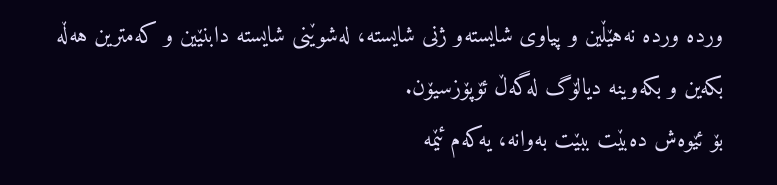ورده‌ ورده‌ نه‌هێڵین و پیاوی‌ شایسته‌و ژنی‌ شایسته‌، له‌شوێنی‌ شایسته‌ دابنێین و كه‌مترین هه‌ڵه‌ بكه‌ین و بكه‌وینه‌ دیالۆگ له‌گه‌ڵ‌ ئۆپۆزسیۆن.
بۆ ئێوه‌ش ده‌بێت ببێت به‌وانه‌، یه‌كه‌م ئێمه‌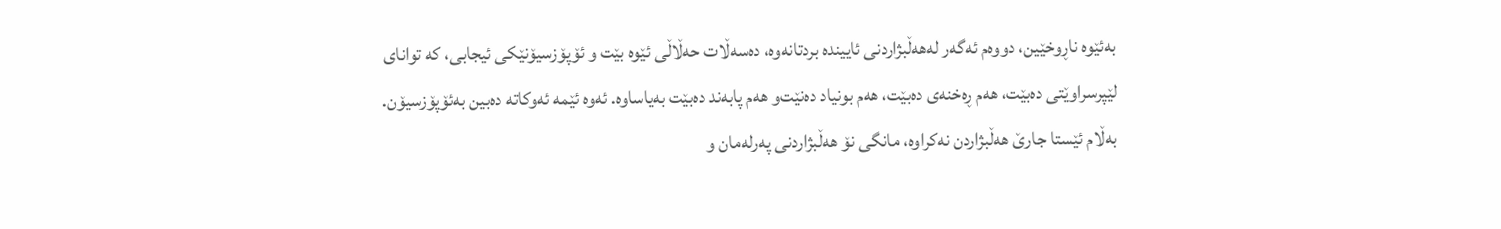به‌ئێوه‌ ناڕوخێین، دووه‌م ئه‌گه‌ر له‌هه‌ڵبژاردنی‌ ئایینده‌ بردتانه‌وه‌، ده‌سه‌ڵات حه‌ڵاڵی‌ ئێوه‌ بێت و ئۆپۆزسیۆنێكی‌ ئیجابی‌، كه‌ توانای‌ لێپرسراوێتی‌ ده‌بێت، هه‌م ڕه‌خنه‌ی‌ ده‌بێت، هه‌م بونیاد ده‌نێت‌و هه‌م پابه‌ند ده‌بێت به‌یاساوه‌. ئه‌وه‌ ئێمه‌ ئه‌وكاته‌ ده‌بین به‌ئۆپۆزسیۆن. به‌ڵام ئێستا جارێ‌ هه‌ڵبژاردن نه‌كراوه‌، مانگی‌ نۆ هه‌ڵبژاردنی‌ په‌رله‌مان و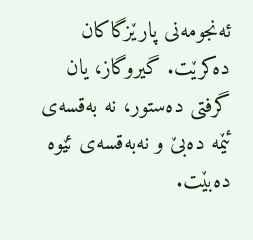ئه‌نجومه‌نی‌ پارێزگاكان ده‌كرێت. گیروگاز، یان گرفتی‌ ده‌ستور، نه‌ به‌قسه‌ی‌ ئێمه‌ ده‌بێ‌ و نه‌به‌قسه‌ی‌ ئێوه‌ ده‌بێت.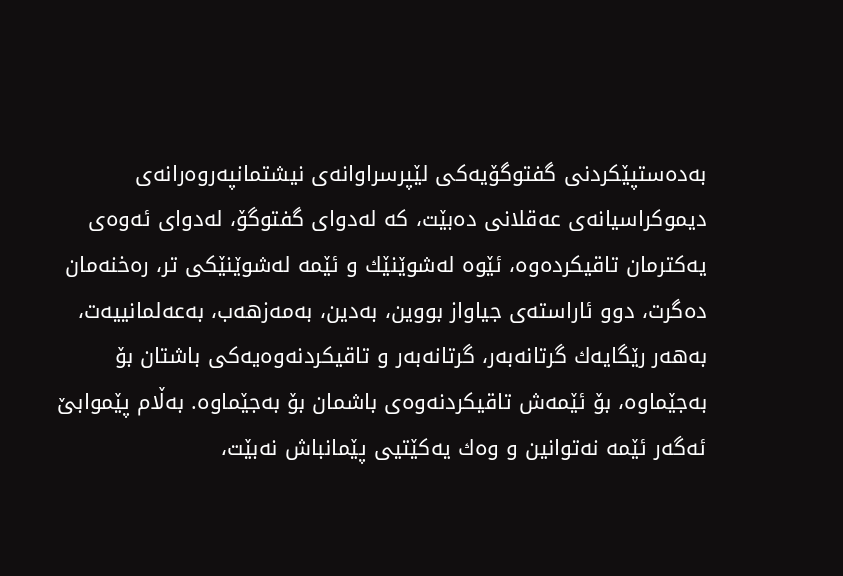به‌ده‌ستپێكردنی‌ گفتوگۆیه‌كی‌ لێپرسراوانه‌ی‌ نیشتمانپه‌روه‌رانه‌ی‌ دیموكراسیانه‌ی‌ عه‌قلانی‌ ده‌بێت، كه‌ له‌دوای‌ گفتوگۆ، له‌دوای‌ ئه‌وه‌ی‌ یه‌كترمان تاقیكرده‌وه‌، ئێوه‌ له‌شوێنێك و ئێمه‌ له‌شوێنێكی‌ تر، ره‌خنه‌مان ده‌گرت، دوو ئاراسته‌ی‌ جیاواز بووین، به‌دین، به‌مه‌زهه‌ب، به‌عه‌لمانییه‌ت، به‌هه‌ر رێگایه‌ك گرتانه‌به‌ر، گرتانه‌به‌ر و تاقیكردنه‌وه‌یه‌كی‌ باشتان بۆ به‌جێماوه‌، بۆ ئێمه‌ش تاقیكردنه‌وه‌ی‌ باشمان بۆ به‌جێماوه‌. به‌ڵام پێموابێ‌ ئه‌گه‌ر ئێمه‌ نه‌توانین ‌و وه‌ك یه‌كێتیی‌ پێمانباش نه‌بێت،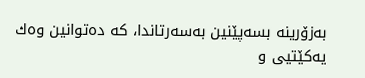به‌زۆرینه‌ بسه‌پێنین به‌سه‌رتاندا، كه‌ ده‌توانین وه‌ك یه‌كێتیی‌ و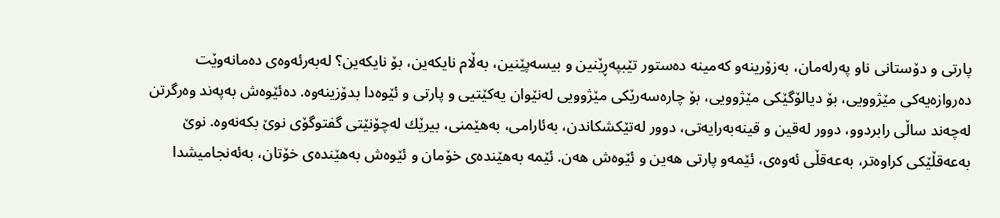پارتی‌ و دۆستانی‌ ناو په‌رله‌مان، به‌زۆرینه‌و كه‌مینه‌ ده‌ستور تێبپه‌ڕێنین و بیسه‌پێنین، به‌ڵام نایكه‌ین، بۆ نایكه‌ین؟ له‌به‌رئه‌وه‌ی‌ ده‌مانه‌وێت ده‌روازه‌یه‌كی‌ مێژوویی‌، بۆ دیالۆگێكی‌ مێژوویی‌، بۆ چاره‌سه‌رێكی‌ مێژوویی‌ له‌نێوان یه‌كێتیی‌ و پارتی‌ و ئێوه‌دا بدۆزینه‌وه‌. ده‌ئێوه‌ش به‌په‌ند وه‌رگرتن له‌چه‌ند ساڵی‌ رابردوو، دوور له‌قین و قینه‌به‌رایه‌تی‌، دوور له‌تێكشكاندن، به‌ئارامی‌، به‌هێمنی‌، بیرێك له‌چۆنێتی‌ گفتوگۆی‌ نوێ‌ بكه‌نه‌وه‌. نوێ‌ به‌عه‌قڵێكی‌ كراوه‌تر، به‌عه‌قڵی‌ ئه‌وه‌ی‌، ئێمه‌و پارتی‌ هه‌ین و ئێوه‌ش هه‌ن. ئێمه‌ به‌هێنده‌ی‌ خۆمان و ئێوه‌ش به‌هێنده‌ی‌ خۆتان، به‌ئه‌نجامیشدا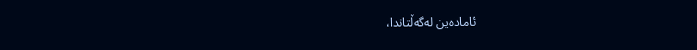ئاماده‌ین له‌گه‌ڵتاندا،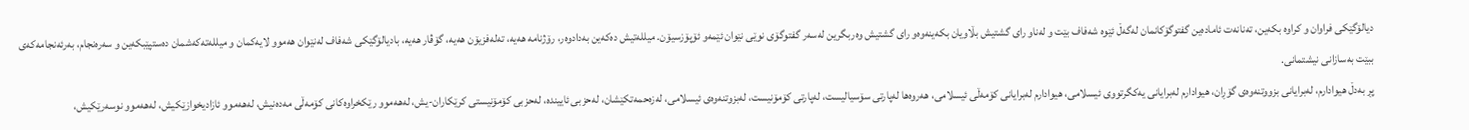دیالۆگێكی‌ فراوان و كراوه‌ بكه‌ین، ته‌نانه‌ت ئاماده‌ین گفتوگۆكانمان له‌گه‌ڵ‌ ئێوه‌ شه‌فاف بێت و له‌ناو رای‌ گشتیش بڵاویان بكه‌ینه‌وه‌و رای‌ گشتیش وه‌ربگرین له‌سه‌ر گفتوگۆی‌ نوێی‌ نێوان ئێمه‌و ئۆپۆزسیۆن. میلله‌تیش ده‌كه‌ین به‌دادوه‌ر، رۆژنامه‌ هه‌یه‌، ته‌له‌فزیۆن هه‌یه‌، گۆڤار هه‌یه‌، بادیالۆگێكی‌ شه‌فاف له‌نێوان هه‌موو لایه‌كمان و میلله‌ته‌كه‌شمان ده‌ستپێبكه‌ین و سه‌ره‌نجام، به‌رئه‌نجامه‌كه‌ی‌ ببێت به‌سازانی‌ نیشتمانی‌.
پڕ به‌دڵ‌ هیوادارم، له‌برایانی‌ بزووتنه‌وه‌ی‌ گۆڕان، هیوادارم له‌برایانی‌ یه‌كگرتووی‌ ئیسلامی‌، هیوادارم له‌برایانی‌ كۆمه‌ڵی‌ ئیسلامی‌، هه‌روه‌ها له‌پارتی‌ سۆسیالیست، له‌پارتی‌ كۆمۆنیست، له‌بزوتنه‌وه‌ی‌ ئیسلامی‌، له‌زه‌حمه‌تكێشان، له‌حزبی‌ ئایینده‌، له‌حزبی‌ كۆمۆنیستی‌ كرێكاران-یش، له‌هه‌موو رێكخراوه‌كانی‌ كۆمه‌ڵی‌ مه‌ده‌نیش، له‌هه‌موو ئازادیخوازێكیش، له‌هه‌موو نوسه‌رێكیش،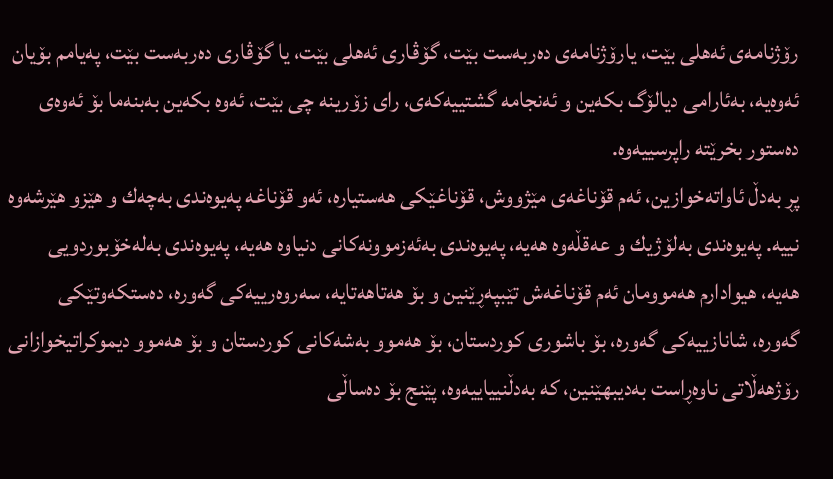رۆژنامه‌ی‌ ئه‌هلی‌ بێت، یارۆژنامه‌ی‌ ده‌ربه‌ست بێت، گۆڤاری‌ ئه‌هلی‌ بێت، یا گۆڤاری‌ ده‌ربه‌ست بێت، په‌یامم بۆیان ئه‌وه‌یه‌، به‌ئارامی‌ دیالۆگ بكه‌ین و ئه‌نجامه‌ گشتییه‌كه‌ی‌، رای‌ زۆرینه‌ چی‌ بێت، ئه‌وه‌ بكه‌ین به‌بنه‌ما بۆ ئه‌وه‌ی‌ ده‌ستور بخرێته‌ راپرسییه‌وه‌.
پڕ به‌دڵ‌ ئاواته‌خوازین، ئه‌م قۆناغه‌ی‌ مێژووش، قۆناغێكی‌ هه‌ستیاره‌، ئه‌و قۆناغه‌ په‌یوه‌ندی‌ به‌چه‌ك و هێزو هێرشه‌وه‌ نییه‌. په‌یوه‌ندی‌ به‌لۆژیك و عه‌قڵه‌وه‌ هه‌یه‌، په‌یوه‌ندی‌ به‌ئه‌زموونه‌كانی‌ دنیاوه‌ هه‌یه‌، په‌یوه‌ندی‌ به‌له‌خۆبوردویی‌ هه‌یه‌، هیوادارم هه‌موومان ئه‌م قۆناغه‌ش تێبپه‌ڕێنین و بۆ هه‌تاهه‌تایه‌، سه‌روه‌رییه‌كی‌ گه‌وره‌، ده‌ستكه‌وتێكی‌ گه‌وره‌، شانازییه‌كی‌ گه‌وره‌، بۆ باشوری‌ كوردستان، بۆ هه‌موو به‌شه‌كانی‌ كوردستان و بۆ هه‌موو دیموكراتیخوازانی‌ رۆژهه‌ڵاتی‌ ناوه‌ڕاست به‌دیبهێنین، كه‌ به‌دڵنییاییه‌وه‌، پێنج بۆ ده‌ساڵی‌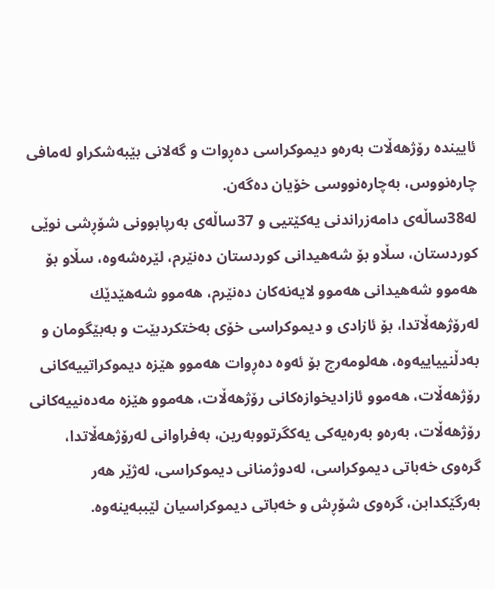ئایینده‌ رۆژهه‌ڵات به‌ره‌و دیموكراسی‌ ده‌ڕوات و گه‌لانی‌ بێبه‌شكراو له‌مافی‌ چاره‌نووس، به‌چاره‌نووسی‌ خۆیان ده‌گه‌ن.
له‌38ساڵه‌ی‌ دامه‌زراندنی‌ یه‌كێتیی‌ و 37ساڵه‌ی‌ به‌رپابوونی‌ شۆڕشی‌ نوێی‌ كوردستان، سڵاو بۆ شه‌هیدانی‌ كوردستان ده‌نێرم، لێره‌شه‌وه‌، سڵاو بۆ هه‌موو شه‌هیدانی‌ هه‌موو لایه‌نه‌كان ده‌نێرم، هه‌موو شه‌هێدێك له‌رۆژهه‌ڵاتدا، بۆ ئازادی‌ و دیموكراسی‌ خۆی‌ به‌ختكردبێت و به‌بێگومان و به‌دڵنییاییه‌وه‌، هه‌لومه‌رج بۆ ئه‌وه‌ ده‌ڕوات هه‌موو هێزه‌ دیموكراتییه‌كانی‌ رۆژهه‌ڵات، هه‌موو ئازادیخوازه‌كانی‌ رۆژهه‌ڵات، هه‌موو هێزه‌ مه‌ده‌نییه‌كانی‌ رۆژهه‌ڵات، به‌ره‌و به‌ره‌یه‌كی‌ یه‌كگرتووبه‌رین، به‌فراوانی‌ له‌رۆژهه‌ڵاتدا، گره‌وی‌ خه‌باتی‌ دیموكراسی‌، له‌دوژمنانی‌ دیموكراسی‌، له‌ژێر هه‌ر به‌رگێكدابن، گره‌وی‌ شۆڕش و خه‌باتی‌ دیموكراسیان لێببه‌ینه‌وه‌.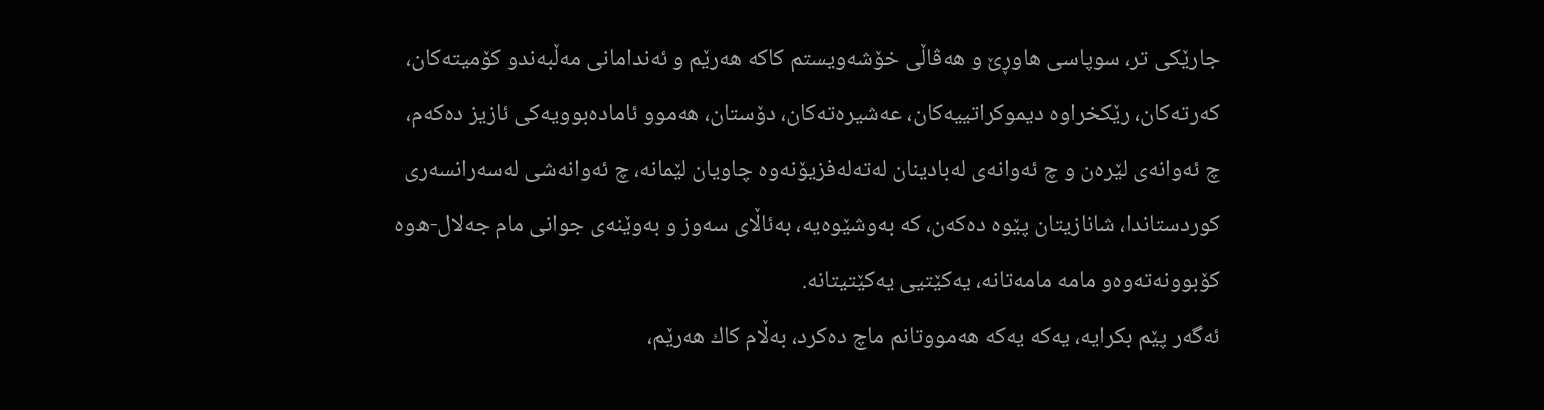جارێكی‌ تر، سوپاسی‌ هاوڕێ‌ و هه‌ڤاڵی‌ خۆشه‌ویستم كاكه‌ هه‌رێم و ئه‌ندامانی‌ مه‌ڵبه‌ندو كۆمیته‌كان، كه‌رته‌كان، رێكخراوه‌ دیموكراتییه‌كان، عه‌شیره‌ته‌كان، دۆستان، هه‌موو ئاماده‌بوویه‌كی‌ ئازیز ده‌كه‌م، چ ئه‌وانه‌ی‌ لێره‌ن و چ ئه‌وانه‌ی‌ له‌بادینان له‌ته‌له‌فزیۆنه‌وه‌ چاویان لێمانه‌، چ ئه‌وانه‌شی‌ له‌سه‌رانسه‌ری‌ كوردستاندا، شانازیتان پێوه‌ ده‌كه‌ن، كه‌ به‌وشێوه‌یه‌، به‌ئاڵای‌ سه‌وز و به‌وێنه‌ی‌ جوانی‌ مام جه‌لال-ه‌وه‌ كۆبوونه‌ته‌وه‌و مامه‌ مامه‌تانه‌، یه‌كێتیی‌ یه‌كێتیتانه‌.
ئه‌گه‌ر پێم بكرایه‌، یه‌كه‌ یه‌كه‌ هه‌مووتانم ماچ ده‌كرد، به‌ڵام كاك هه‌رێم،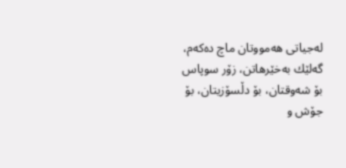له‌جیاتی‌ هه‌مووتان ماچ ده‌كه‌م، گه‌لێك به‌خێرهاتن، زۆر سوپاس بۆ شه‌وقتان، بۆ دڵسۆزیتان، بۆ جۆش و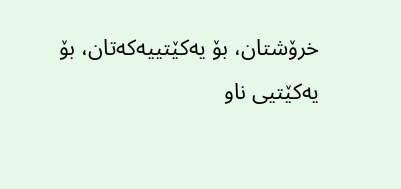خرۆشتان، بۆ یه‌كێتییه‌كه‌تان، بۆ یه‌كێتیی ناو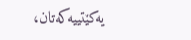یه‌كێتییه‌كه‌تان،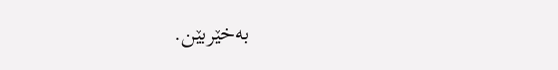به‌خێربێن.